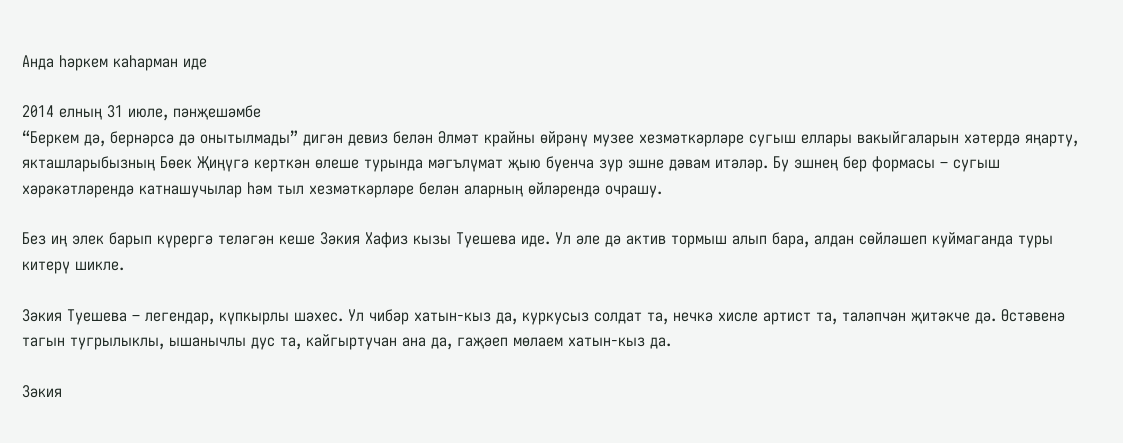Анда һәркем каһарман иде

2014 елның 31 июле, пәнҗешәмбе
“Беркем дә, бернәрсә дә онытылмады” дигән девиз белән Әлмәт крайны өйрәнү музее хезмәткәрләре сугыш еллары вакыйгаларын хәтердә яңарту, якташларыбызның Бөек Җиңүгә керткән өлеше турында мәгълүмат җыю буенча зур эшне дәвам итәләр. Бу эшнең бер формасы – сугыш хәрәкәтләрендә катнашучылар һәм тыл хезмәткәрләре белән аларның өйләрендә очрашу.

Без иң элек барып күрергә теләгән кеше Зәкия Хафиз кызы Туешева иде. Ул әле дә актив тормыш алып бара, алдан сөйләшеп куймаганда туры китерү шикле.

Зәкия Туешева – легендар, күпкырлы шәхес. Ул чибәр хатын-кыз да, куркусыз солдат та, нечкә хисле артист та, таләпчән җитәкче дә. Өстәвенә тагын тугрылыклы, ышанычлы дус та, кайгыртучан ана да, гаҗәеп мөлаем хатын-кыз да.

Зәкия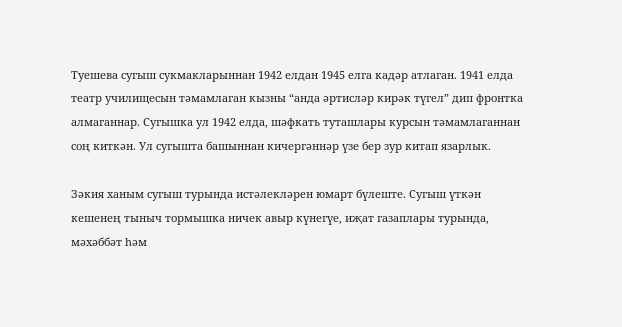Туешева сугыш сукмакларыннан 1942 елдан 1945 елга кадәр атлаган. 1941 елда театр училищесын тәмамлаган кызны “анда әртисләр кирәк түгел” дип фронтка алмаганнар. Сугышка ул 1942 елда, шәфкать туташлары курсын тәмамлаганнан соң киткән. Ул сугышта башыннан кичергәннәр үзе бер зур китап язарлык.

Зәкия ханым сугыш турында истәлекләрен юмарт бүлеште. Сугыш үткән кешенең тыныч тормышка ничек авыр күнегүе, иҗат газаплары турында, мәхәббәт һәм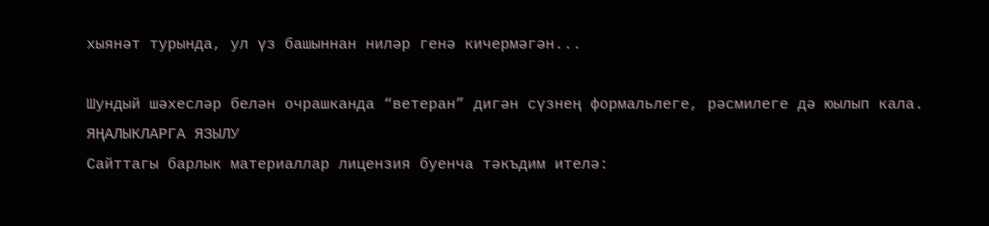хыянәт турында, ул үз башыннан ниләр генә кичермәгән...

Шундый шәхесләр белән очрашканда “ветеран” дигән сүзнең формальлеге, рәсмилеге дә юылып кала.
ЯҢАЛЫКЛАРГА ЯЗЫЛУ
Сайттагы барлык материаллар лицензия буенча тәкъдим ителә: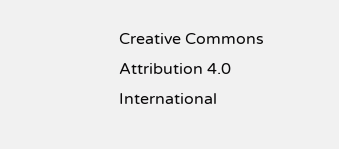Creative Commons Attribution 4.0 International